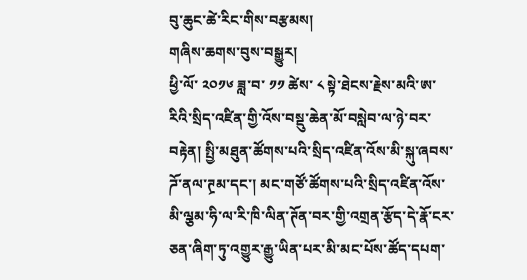བུ་ཆུང་ཚེ་རིང་གིས་བརྩམས།
གཞིས་ཆགས་བུས་བསྒྱུར།
ཕྱི་ལོ་ ༢༠༡༦ ཟླ་བ་ ༡༡ ཚེས་ ༨ སྟེ་ཐེངས་རྗེས་མའི་ཨ་རིའི་སྲིད་འཛིན་གྱི་འོས་བསྡུ་ཆེན་མོ་བསླེབ་ལ་ཉེ་བར་བརྟེན། སྤྱི་མཐུན་ཚོགས་པའི་སྲིད་འཛིན་འོས་མི་སྐུ་ཞབས་ཌོ་ནལ་ཊྲམ་དང་། མང་གཙོ་ཚོགས་པའི་སྲིད་འཛིན་འོས་མི་ལྕམ་ཧི་ལ་རི་ཁི་ལིན་ཊོན་བར་གྱི་འགྲན་རྩོད་དེ་རྣོ་ངར་ཅན་ཞིག་ཏུ་འགྱུར་རྒྱུ་ཡིན་པར་མི་མང་པོས་ཚོད་དཔག་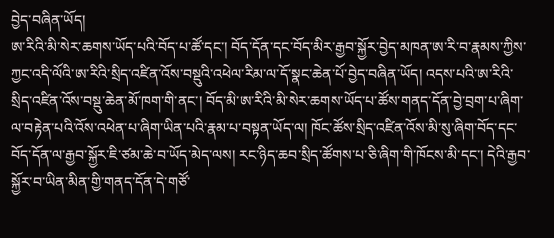བྱེད་བཞིན་ཡོད།
ཨ་རིའི་མི་སེར་ཆགས་ཡོད་པའི་བོད་པ་ཚོ་དང་། བོད་དོན་དང་བོད་མིར་རྒྱབ་སྐྱོར་བྱེད་མཁན་ཨ་རི་བ་རྣམས་ཀྱིས་ཀྱང་འདི་ལོའི་ཨ་རིའི་སྲིད་འཛིན་འོས་བསྡུའི་འཕེལ་རིམ་ལ་དོ་སྣང་ཆེན་པོ་བྱེད་བཞིན་ཡོད། འདས་པའི་ཨ་རིའི་སྲིད་འཛིན་འོས་བསྡུ་ཆེན་མོ་ཁག་གི་ནང་། བོད་མི་ཨ་རིའི་མི་སེར་ཆགས་ཡོད་པ་ཚོས་གནད་དོན་བྱེ་བྲག་པ་ཞིག་ལ་བརྟེན་པའི་འོས་འཕེན་པ་ཞིག་ཡིན་པའི་རྣམ་པ་བསྟན་ཡོད་ལ། ཁོང་ཚོས་སྲིད་འཛིན་འོས་མི་སུ་ཞིག་བོད་དང་བོད་དོན་ལ་རྒྱབ་སྐྱོར་ཇི་ཙམ་ཆེ་བ་ཡོད་མེད་ལས། རང་ཉིད་ཆབ་སྲིད་ཚོགས་པ་ཅི་ཞིག་གི་ཁོངས་མི་དང་། དེའི་རྒྱབ་སྐྱོར་བ་ཡིན་མིན་གྱི་གནད་དོན་དེ་གཙོ་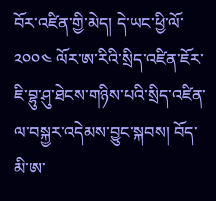བོར་འཛིན་གྱི་མེད། དེ་ཡང་ཕྱི་ལོ་ ༢༠༠༤ ལོར་ཨ་རིའི་སྲིད་འཛིན་ཇོར་ཇི་བྷུ་ཤུ་ཐེངས་གཉིས་པའི་སྲིད་འཛིན་ལ་བསྐྱར་འདེམས་བྱུང་སྐབས། བོད་མི་ཨ་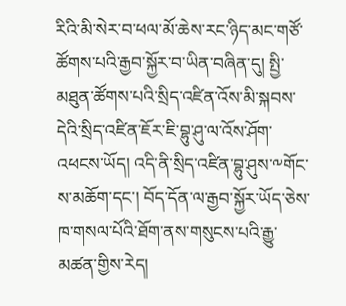རིའི་མི་སེར་བ་ཕལ་མོ་ཆེས་རང་ཉིད་མང་གཙོ་ཚོགས་པའི་རྒྱབ་སྐྱོར་བ་ཡིན་བཞིན་དུ། སྤྱི་མཐུན་ཚོགས་པའི་སྲིད་འཛིན་འོས་མི་སྐབས་དེའི་སྲིད་འཛིན་ཇོར་ཇི་བྷུ་ཤུ་ལ་འོས་ཤོག་འཕངས་ཡོད། འདི་ནི་སྲིད་འཛིན་བྷུ་ཤུས་༸གོང་ས་མཆོག་དང་། བོད་དོན་ལ་རྒྱབ་སྐྱོར་ཡོད་ཅེས་ཁ་གསལ་པོའི་ཐོག་ནས་གསུངས་པའི་རྒྱུ་མཚན་གྱིས་རེད།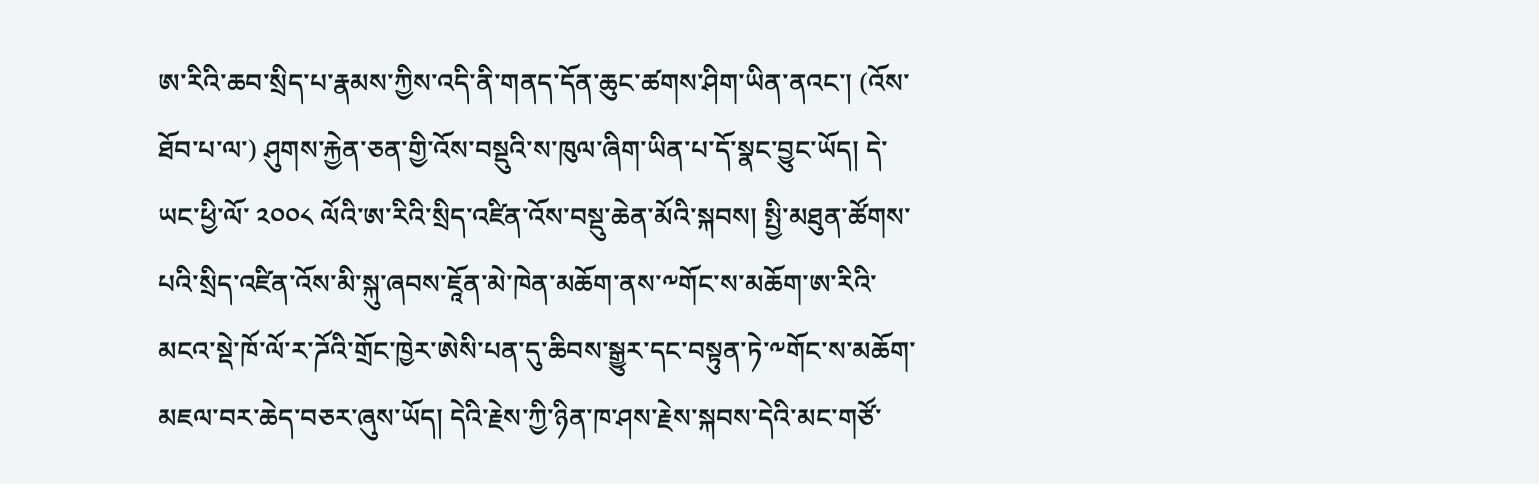ཨ་རིའི་ཆབ་སྲིད་པ་རྣམས་ཀྱིས་འདི་ནི་གནད་དོན་ཆུང་ཚགས་ཤིག་ཡིན་ནའང་། (འོས་ཐོབ་པ་ལ་) ཤུགས་རྐྱེན་ཅན་གྱི་འོས་བསྡུའི་ས་ཁུལ་ཞིག་ཡིན་པ་དོ་སྣང་བྱུང་ཡོད། དེ་ཡང་ཕྱི་ལོ་ ༢༠༠༨ ལོའི་ཨ་རིའི་སྲིད་འཛིན་འོས་བསྡུ་ཆེན་མོའི་སྐབས། སྤྱི་མཐུན་ཚོགས་པའི་སྲིད་འཛིན་འོས་མི་སྐུ་ཞབས་ཇཱོན་མེ་ཁེན་མཆོག་ནས་༸གོང་ས་མཆོག་ཨ་རིའི་མངའ་སྡེ་ཁོ་ལོ་ར་ཌོའི་གྲོང་ཁྱེར་ཨེསི་པན་དུ་ཆིབས་སྒྱུར་དང་བསྟུན་ཏེ་༸གོང་ས་མཆོག་མཇལ་བར་ཆེད་བཅར་ཞུས་ཡོད། དེའི་རྗེས་ཀྱི་ཉིན་ཁ་ཤས་རྗེས་སྐབས་དེའི་མང་གཙོ་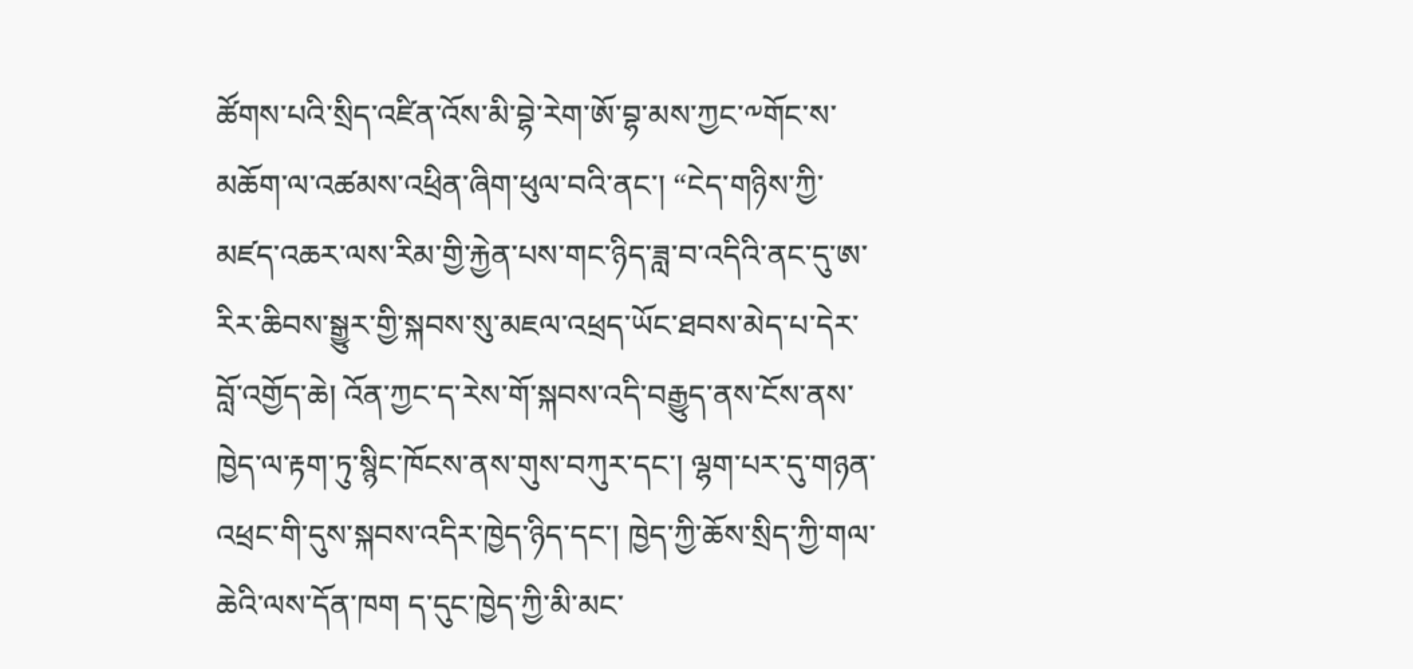ཚོགས་པའི་སྲིད་འཛིན་འོས་མི་བྷེ་རེག་ཨོ་བྷ་མས་ཀྱང་༸གོང་ས་མཆོག་ལ་འཚམས་འཕྲིན་ཞིག་ཕུལ་བའི་ནང་། “ངེད་གཉིས་ཀྱི་མཛད་འཆར་ལས་རིམ་གྱི་རྐྱེན་པས་གང་ཉིད་ཟླ་བ་འདིའི་ནང་དུ་ཨ་རིར་ཆིབས་སྒྱུར་གྱི་སྐབས་སུ་མཇལ་འཕྲད་ཡོང་ཐབས་མེད་པ་དེར་བློ་འགྱོད་ཆེ། འོན་ཀྱང་ད་རེས་གོ་སྐབས་འདི་བརྒྱུད་ནས་ངོས་ནས་ཁྱེད་ལ་རྟག་ཏུ་སྙིང་ཁོངས་ནས་གུས་བཀུར་དང་། ལྷག་པར་དུ་གཉན་འཕྲང་གི་དུས་སྐབས་འདིར་ཁྱེད་ཉིད་དང་། ཁྱེད་ཀྱི་ཆོས་སྲིད་ཀྱི་གལ་ཆེའི་ལས་དོན་ཁག ད་དུང་ཁྱེད་ཀྱི་མི་མང་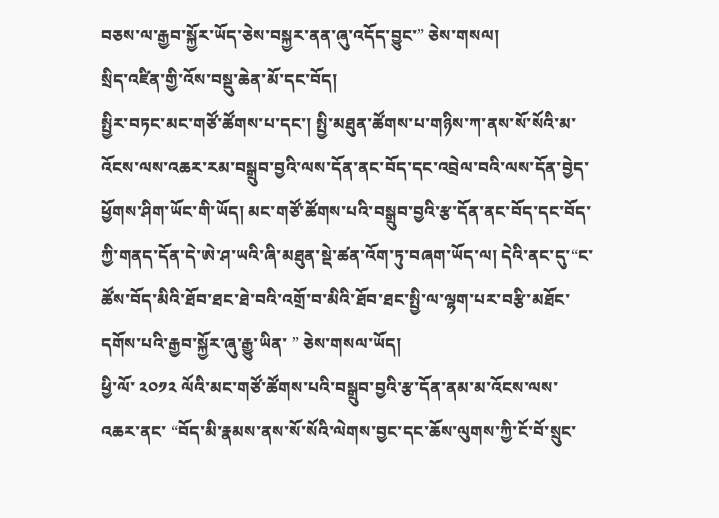བཅས་ལ་རྒྱབ་སྐྱོར་ཡོད་ཅེས་བསྐྱར་ནན་ཞུ་འདོད་བྱུང་” ཅེས་གསལ།
སྲིད་འཛིན་གྱི་འོས་བསྡུ་ཆེན་མོ་དང་བོད།
སྤྱིར་བཏང་མང་གཙོ་ཚོགས་པ་དང་། སྤྱི་མཐུན་ཚོགས་པ་གཉིས་ཀ་ནས་སོ་སོའི་མ་འོངས་ལས་འཆར་རམ་བསྒྲུབ་བྱའི་ལས་དོན་ནང་བོད་དང་འབྲེལ་བའི་ལས་དོན་བྱེད་ཕྱོགས་ཤིག་ཡོང་གི་ཡོད། མང་གཙོ་ཚོགས་པའི་བསྒྲུབ་བྱའི་རྩ་དོན་ནང་བོད་དང་བོད་ཀྱི་གནད་དོན་དེ་ཨེ་ཤ་ཡའི་ཞི་མཐུན་སྡེ་ཚན་འོག་ཏུ་བཞག་ཡོད་ལ། དེའི་ནང་དུ་“ང་ཚོས་བོད་མིའི་ཐོབ་ཐང་ཐེ་བའི་འགྲོ་བ་མིའི་ཐོབ་ཐང་སྤྱི་ལ་ལྷག་པར་བརྩི་མཐོང་དགོས་པའི་རྒྱབ་སྐྱོར་ཞུ་རྒྱུ་ཡིན་ ” ཅེས་གསལ་ཡོད།
ཕྱི་ལོ་ ༢༠༡༢ ལོའི་མང་གཙོ་ཚོགས་པའི་བསྒྲུབ་བྱའི་རྩ་དོན་ནམ་མ་འོངས་ལས་འཆར་ནང་ “བོད་མི་རྣམས་ནས་སོ་སོའི་ལེགས་བྱང་དང་ཆོས་ལུགས་ཀྱི་ངོ་བོ་སྲུང་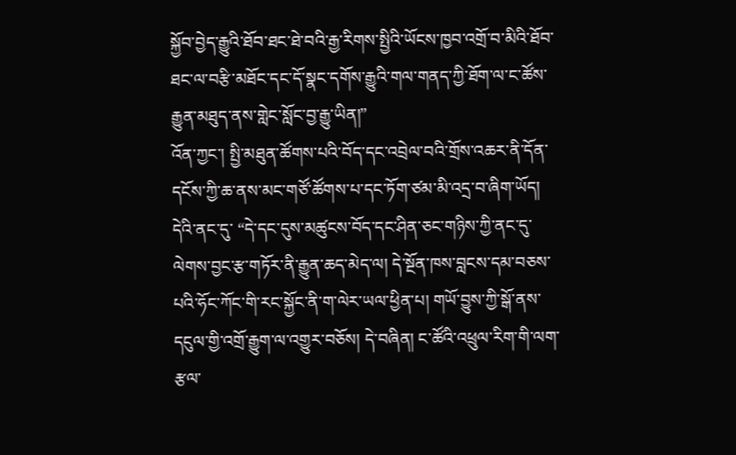སྐྱོབ་བྱེད་རྒྱུའི་ཐོབ་ཐང་ཐེ་བའི་རྒྱ་རིགས་སྤྱིའི་ཡོངས་ཁྱབ་འགྲོ་བ་མིའི་ཐོབ་ཐང་ལ་བརྩི་མཐོང་དང་དོ་སྣང་དགོས་རྒྱུའི་གལ་གནད་ཀྱི་ཐོག་ལ་ང་ཚོས་རྒྱུན་མཐུད་ནས་གླེང་སློང་བྱ་རྒྱུ་ཡིན།”
འོན་ཀྱང་། སྤྱི་མཐུན་ཚོགས་པའི་བོད་དང་འབྲེལ་བའི་གྲོས་འཆར་ནི་དོན་དངོས་ཀྱི་ཆ་ནས་མང་གཙོ་ཚོགས་པ་དང་ཏོག་ཙམ་མི་འདྲ་བ་ཞིག་ཡོད། དེའི་ནང་དུ་ “དེ་དང་དུས་མཚུངས་བོད་དང་ཤིན་ཅང་གཉིས་ཀྱི་ནང་དུ་ལེགས་བྱང་རྩ་གཏོར་ནི་རྒྱུན་ཆད་མེད་ལ། དེ་སྔོན་ཁས་བླངས་དམ་བཅས་པའི་ཧོང་ཀོང་གི་རང་སྐྱོང་ནི་ག་ལེར་ཡལ་ཕྱིན་པ། གཡོ་བྱུས་ཀྱི་སྒོ་ནས་དངུལ་གྱི་འགྲོ་རྒྱུག་ལ་འགྱུར་བཅོས། དེ་བཞིན། ང་ཚོའི་འཕྲུལ་རིག་གི་ལག་རྩལ་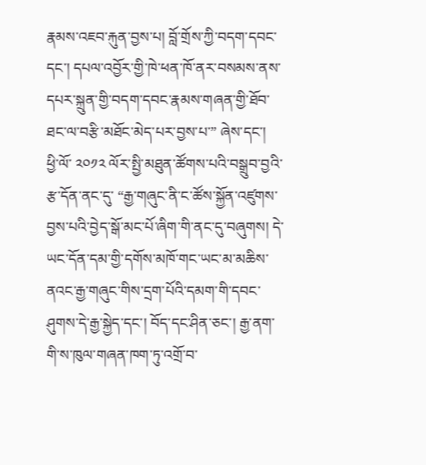རྣམས་འཇབ་རྐུན་བྱས་པ། བློ་གྲོས་ཀྱི་བདག་དབང་དང་། དཔལ་འབྱོར་གྱི་ཁེ་ཕན་ཁོ་ནར་བསམས་ནས་དཔར་སྐྲུན་གྱི་བདག་དབང་རྣམས་གཞན་གྱི་ཐོབ་ཐང་ལ་བརྩི་མཐོང་མེད་པར་བྱས་པ་” ཞེས་དང་།
ཕྱི་ལོ་ ༢༠༡༢ ལོར་སྤྱི་མཐུན་ཚོགས་པའི་བསྒྲུབ་བྱའི་རྩ་དོན་ནང་དུ་ “རྒྱ་གཞུང་ནི་ང་ཚོས་སྐྱོན་འཛུགས་བྱས་པའི་བྱེད་སྒོ་མང་པོ་ཞིག་གི་ནང་དུ་བཞུགས། དེ་ཡང་དོན་དམ་གྱི་དགོས་མཁོ་གང་ཡང་མ་མཆིས་ནའང་རྒྱ་གཞུང་གིས་དྲག་པོའི་དམག་གི་དབང་ཤུགས་དེ་རྒྱ་སྐྱེད་དང་། བོད་དང་ཤིན་ཅང་། རྒྱ་ནག་གི་ས་ཁུལ་གཞན་ཁག་ཏུ་འགྲོ་བ་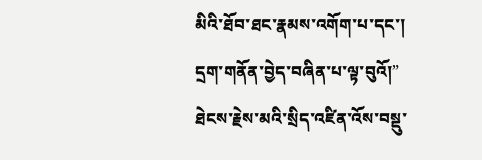མིའི་ཐོབ་ཐང་རྣམས་འགོག་པ་དང་། དྲག་གནོན་བྱེད་བཞིན་པ་ལྟ་བུའོ།”
ཐེངས་རྗེས་མའི་སྲིད་འཛིན་འོས་བསྡུ་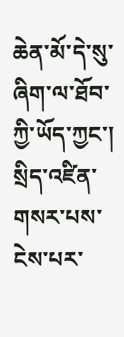ཆེན་མོ་དེ་སུ་ཞིག་ལ་ཐོབ་ཀྱི་ཡོད་ཀྱང་། སྲིད་འཛིན་གསར་པས་ངེས་པར་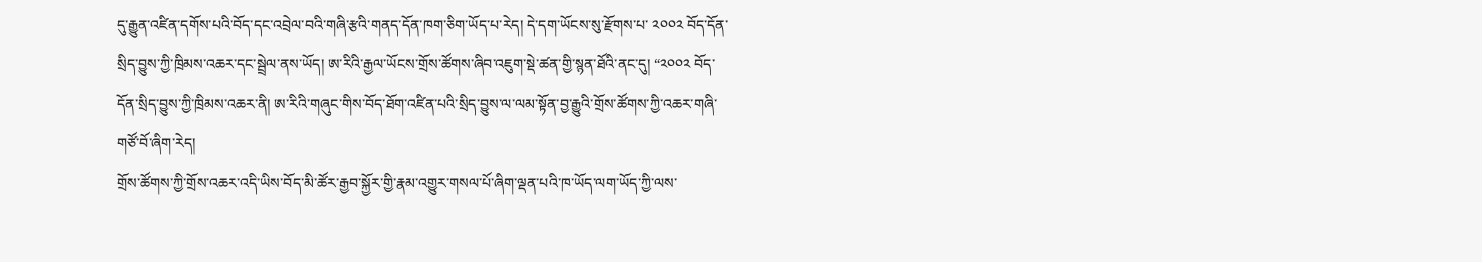དུ་རྒྱུན་འཛིན་དགོས་པའི་བོད་དང་འབྲེལ་བའི་གཞི་རྩའི་གནད་དོན་ཁག་ཅིག་ཡོད་པ་རེད། དེ་དག་ཡོངས་སུ་རྫོགས་པ་ ༢༠༠༢ བོད་དོན་སྲིད་བྱུས་ཀྱི་ཁྲིམས་འཆར་དང་སྦྲེལ་ནས་ཡོད། ཨ་རིའི་རྒྱལ་ཡོངས་གྲོས་ཚོགས་ཞིབ་འཇུག་སྡེ་ཚན་གྱི་སྙན་ཐོའི་ནང་དུ། “༢༠༠༢ བོད་དོན་སྲིད་བྱུས་ཀྱི་ཁྲིམས་འཆར་ནི། ཨ་རིའི་གཞུང་གིས་བོད་ཐོག་འཛིན་པའི་སྲིད་བྱུས་ལ་ལམ་སྟོན་བྱ་རྒྱུའི་གྲོས་ཚོགས་ཀྱི་འཆར་གཞི་གཙོ་བོ་ཞིག་རེད།
གྲོས་ཚོགས་ཀྱི་གྲོས་འཆར་འདི་ཡིས་བོད་མི་ཚོར་རྒྱབ་སྐྱོར་གྱི་རྣམ་འགྱུར་གསལ་པོ་ཞིག་ལྡན་པའི་ཁ་ཡོད་ལག་ཡོད་ཀྱི་ལས་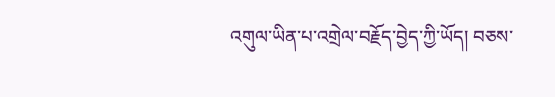འགུལ་ཡིན་པ་འགྲེལ་བརྗོད་བྱེད་ཀྱི་ཡོད། བཅས་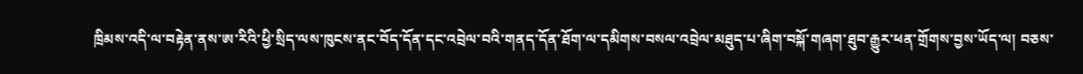ཁྲིམས་འདི་ལ་བརྟེན་ནས་ཨ་རིའི་ཕྱི་སྲིད་ལས་ཁུངས་ནང་བོད་དོན་དང་འབྲེལ་བའི་གནད་དོན་ཐོག་ལ་དམིགས་བསལ་འབྲེལ་མཐུད་པ་ཞིག་བསྐོ་གཞག་ཐུབ་རྒྱུར་ཕན་གྲོགས་བྱས་ཡོད་ལ། བཅས་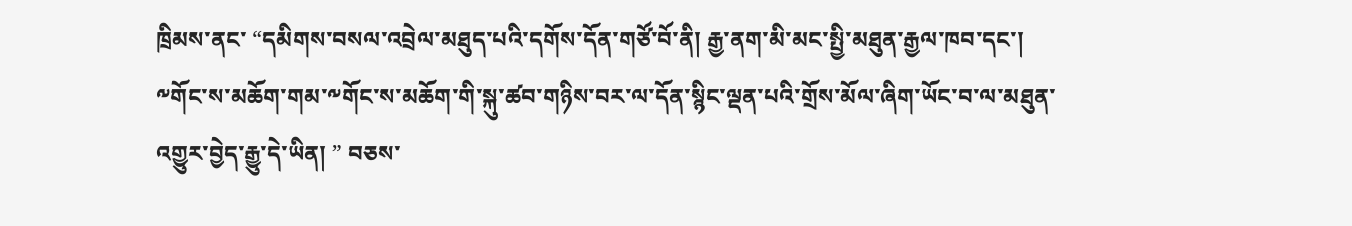ཁྲིམས་ནང་ “དམིགས་བསལ་འབྲེལ་མཐུད་པའི་དགོས་དོན་གཙོ་བོ་ནི། རྒྱ་ནག་མི་མང་སྤྱི་མཐུན་རྒྱལ་ཁབ་དང་། ༸གོང་ས་མཆོག་གམ་༸གོང་ས་མཆོག་གི་སྐུ་ཚབ་གཉིས་བར་ལ་དོན་སྙིང་ལྡན་པའི་གྲོས་མོལ་ཞིག་ཡོང་བ་ལ་མཐུན་འགྱུར་བྱེད་རྒྱུ་དེ་ཡིན། ” བཅས་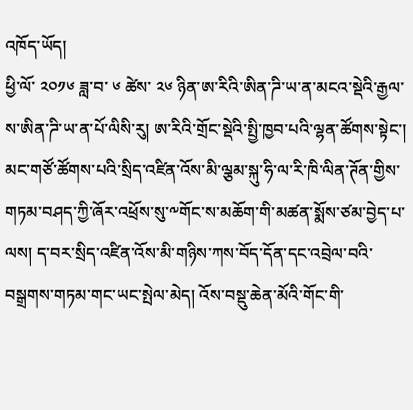འཁོད་ཡོད།
ཕྱི་ལོ་ ༢༠༡༦ ཟླ་བ་ ༦ ཚེས་ ༢༦ ཉིན་ཨ་རིའི་ཨིན་ཌི་ཡ་ན་མངའ་སྡེའི་རྒྱལ་ས་ཨིན་ཌི་ཡ་ན་པོ་ལིསི་རུ། ཨ་རིའི་གྲོང་སྡེའི་སྤྱི་ཁྱབ་པའི་ལྷན་ཚོགས་སྟེང་། མང་གཙོ་ཚོགས་པའི་སྲིད་འཛིན་འོས་མི་ལྕམ་སྐུ་ཧི་ལ་རི་ཁི་ལིན་ཊོན་གྱིས་གཏམ་བཤད་ཀྱི་ཞོར་འཕྲོས་སུ་༸གོང་ས་མཆོག་གི་མཚན་སྨོས་ཙམ་བྱེད་པ་ལས། ད་བར་སྲིད་འཛིན་འོས་མི་གཉིས་ཀས་བོད་དོན་དང་འབྲེལ་བའི་བསྒྲགས་གཏམ་གང་ཡང་སྤེལ་མེད། འོས་བསྡུ་ཆེན་མོའི་གོང་གི་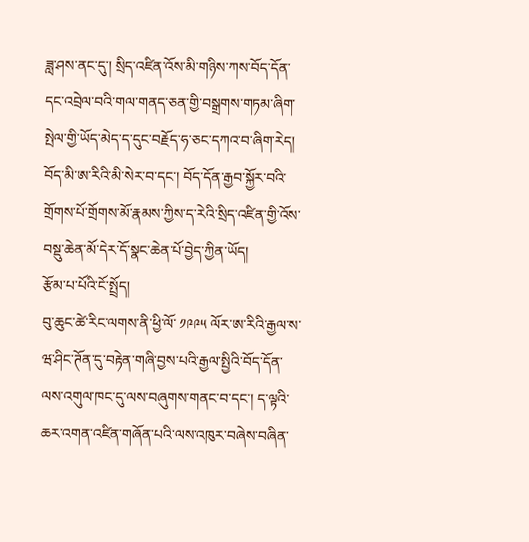ཟླ་ཤས་ནང་དུ་། སྲིད་འཛིན་འོས་མི་གཉིས་ཀས་བོད་དོན་དང་འབྲེལ་བའི་གལ་གནད་ཅན་གྱི་བསྒྲགས་གཏམ་ཞིག་སྤེལ་གྱི་ཡོད་མེད་ད་དུང་བརྗོད་ཧ་ཅང་དཀའ་བ་ཞིག་རེད།
བོད་མི་ཨ་རིའི་མི་སེར་བ་དང་། བོད་དོན་རྒྱབ་སྐྱོར་བའི་གྲོགས་པོ་གྲོགས་མོ་རྣམས་ཀྱིས་ད་རེའི་སྲིད་འཛིན་གྱི་འོས་བསྡུ་ཆེན་མོ་དེར་དོ་སྣང་ཆེན་པོ་བྱེད་ཀྱིན་ཡོད།
རྩོམ་པ་པོའི་ངོ་སྤྲོད།
བུ་ཆུང་ཚེ་རིང་ལགས་ནི་ཕྱི་ལོ་ ༡༩༩༥ ལོར་ཨ་རིའི་རྒྱལ་ས་ཝ་ཤིང་ཊོན་དུ་བརྟེན་གཞི་བྱས་པའི་རྒྱལ་སྤྱིའི་བོད་དོན་ལས་འགུལ་ཁང་དུ་ལས་བཞུགས་གནང་བ་དང་། ད་ལྟའི་ཆར་འགན་འཛིན་གཞོན་པའི་ལས་འཁུར་བཞེས་བཞིན་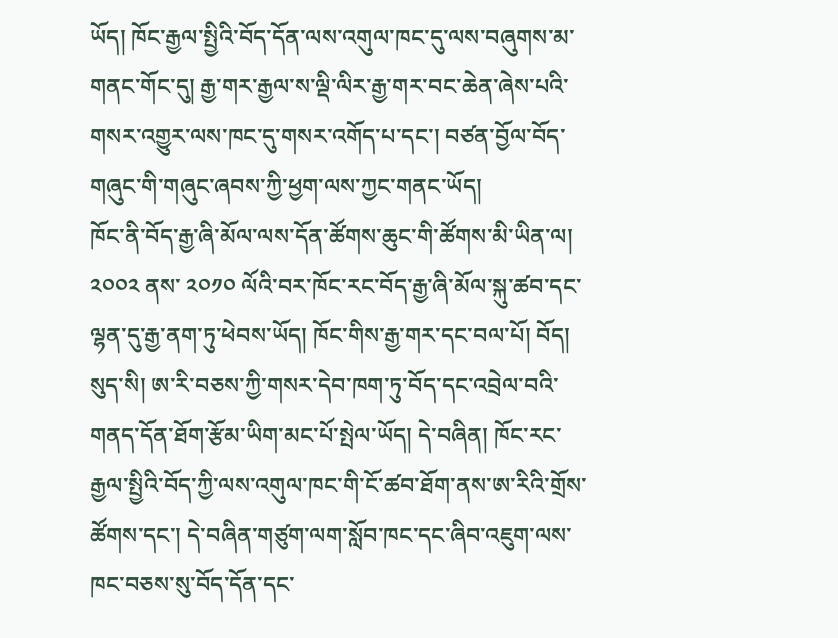ཡོད། ཁོང་རྒྱལ་སྤྱིའི་བོད་དོན་ལས་འགུལ་ཁང་དུ་ལས་བཞུགས་མ་གནང་གོང་དུ། རྒྱ་གར་རྒྱལ་ས་ལྡི་ལིར་རྒྱ་གར་བང་ཆེན་ཞེས་པའི་གསར་འགྱུར་ལས་ཁང་དུ་གསར་འགོད་པ་དང་། བཙན་བྱོལ་བོད་གཞུང་གི་གཞུང་ཞབས་ཀྱི་ཕྱག་ལས་ཀྱང་གནང་ཡོད།
ཁོང་ནི་བོད་རྒྱ་ཞི་མོལ་ལས་དོན་ཚོགས་ཆུང་གི་ཚོགས་མི་ཡིན་ལ། ༢༠༠༢ ནས་ ༢༠༡༠ ལོའི་བར་ཁོང་རང་བོད་རྒྱ་ཞི་མོལ་སྐུ་ཚབ་དང་ལྷན་དུ་རྒྱ་ནག་ཏུ་ཕེབས་ཡོད། ཁོང་གིས་རྒྱ་གར་དང་བལ་པོ། བོད། སུད་སི། ཨ་རི་བཅས་ཀྱི་གསར་དེབ་ཁག་ཏུ་བོད་དང་འབྲེལ་བའི་གནད་དོན་ཐོག་རྩོམ་ཡིག་མང་པོ་སྤེལ་ཡོད། དེ་བཞིན། ཁོང་རང་རྒྱལ་སྤྱིའི་བོད་ཀྱི་ལས་འགུལ་ཁང་གི་ངོ་ཚབ་ཐོག་ནས་ཨ་རིའི་གྲོས་ཚོགས་དང་། དེ་བཞིན་གཙུག་ལག་སློབ་ཁང་དང་ཞིབ་འཇུག་ལས་ཁང་བཅས་སུ་བོད་དོན་དང་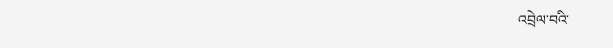འབྲེལ་བའི་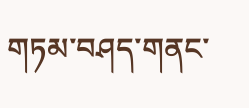གཏམ་བཤད་གནང་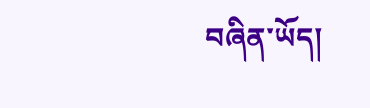བཞིན་ཡོད།